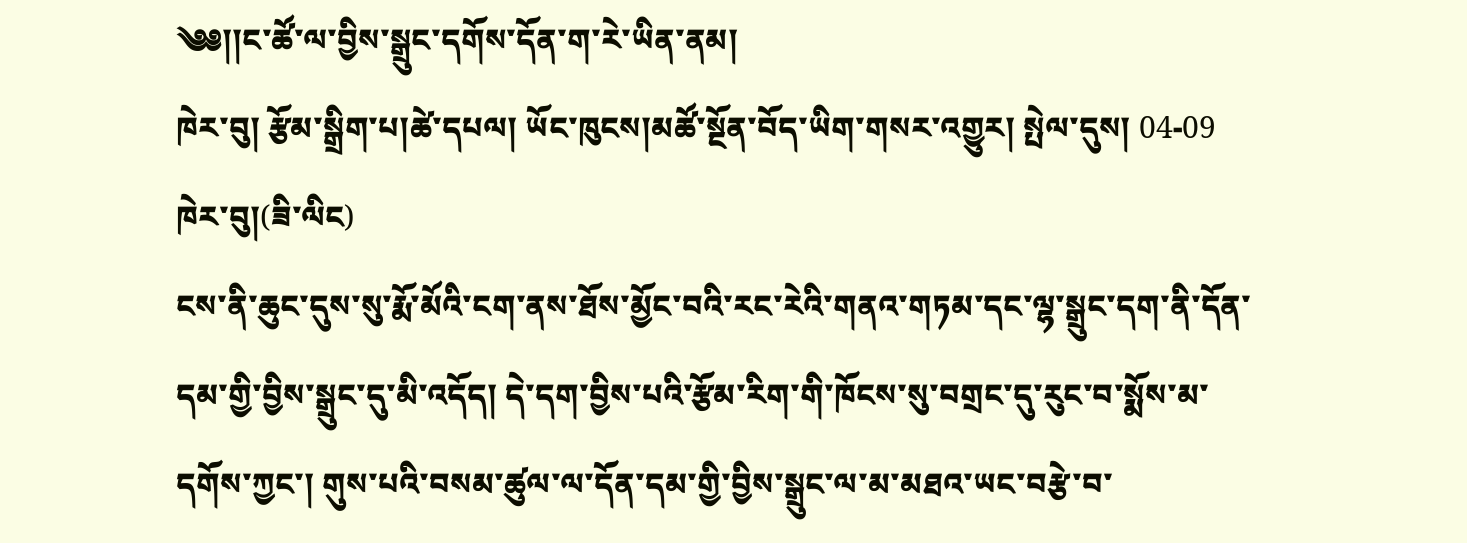༄༅།།ང་ཚོ་ལ་བྱིས་སྒྲུང་དགོས་དོན་ག་རེ་ཡིན་ནམ།
ཁེར་བུ། རྩོམ་སྒྲིག་པ།ཚེ་དཔལ། ཡོང་ཁུངས།མཚོ་སྔོན་བོད་ཡིག་གསར་འགྱུར། སྤེལ་དུས། 04-09
ཁེར་བུ།(ཟི་ལིང)
ངས་ནི་ཆུང་དུས་སུ་རྨོ་མོའི་ངག་ནས་ཐོས་མྱོང་བའི་རང་རེའི་གནའ་གཏམ་དང་ལྷ་སྒྲུང་དག་ནི་དོན་དམ་གྱི་བྱིས་སྒྲུང་དུ་མི་འདོད། དེ་དག་བྱིས་པའི་རྩོམ་རིག་གི་ཁོངས་སུ་བགྲང་དུ་རུང་བ་སྨོས་མ་དགོས་ཀྱང་། གུས་པའི་བསམ་ཚུལ་ལ་དོན་དམ་གྱི་བྱིས་སྒྲུང་ལ་མ་མཐའ་ཡང་བརྩེ་བ་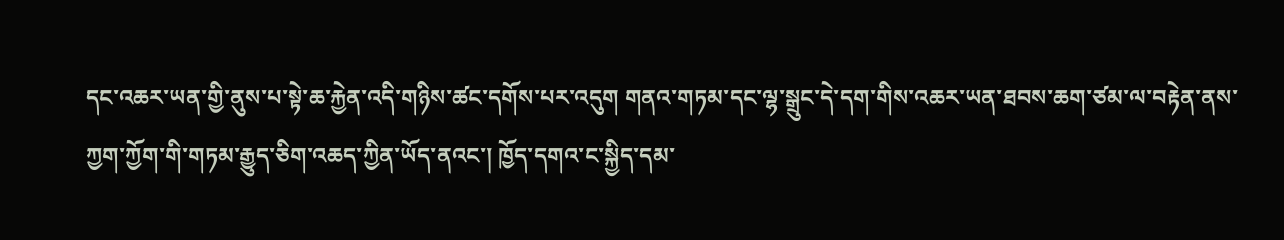དང་འཆར་ཡན་གྱི་ནུས་པ་སྟེ་ཆ་རྐྱེན་འདི་གཉིས་ཚང་དགོས་པར་འདུག གནའ་གཏམ་དང་ལྷ་སྒྲུང་དེ་དག་གིས་འཆར་ཡན་ཐབས་ཆག་ཙམ་ལ་བརྟེན་ནས་ཀྱག་ཀྱོག་གི་གཏམ་རྒྱུད་ཅིག་འཆད་ཀྱིན་ཡོད་ནའང་། ཁྱོད་དགའ་ང་སྐྱིད་དམ་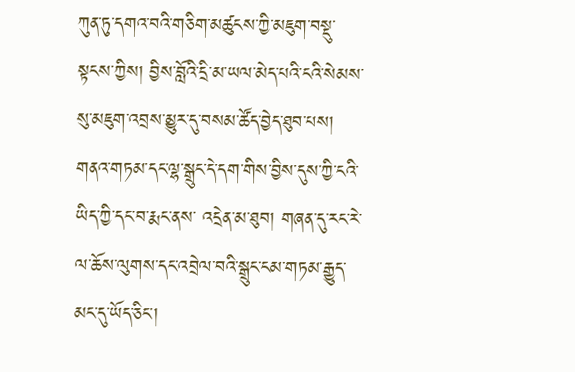ཀུན་ཏུ་དགའ་བའི་གཅིག་མཚུངས་ཀྱི་མཇུག་བསྡུ་སྟངས་ཀྱིས། བྱིས་བློའི་དྲི་མ་ཡལ་མེད་པའི་ངའི་སེམས་སུ་མཇུག་འབྲས་མྱུར་དུ་བསམ་ཚོད་བྱེད་ཐུབ་པས། གནའ་གཏམ་དང་ལྷ་སྒྲུང་དེ་དག་གིས་བྱིས་དུས་ཀྱི་ངའི་ཡིད་ཀྱི་དང་བ་རྨང་ནས་ འདྲེན་མ་ཐུབ། གཞན་དུ་རང་རེ་ལ་ཆོས་ལུགས་དང་འབྲེལ་བའི་སྒྲུང་ངམ་གཏམ་རྒྱུད་མང་དུ་ཡོད་ཅིང་།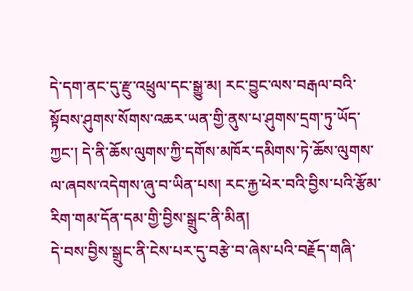དེ་དག་ནང་དུ་རྫུ་འཕྲུལ་དང་སྒྱུ་མ། རང་བྱུང་ལས་བརྒལ་བའི་སྟོབས་ཤུགས་སོགས་འཆར་ཡན་གྱི་ནུས་པ་ཤུགས་དྲག་ཏུ་ཡོད་ཀྱང་། དེ་ནི་ཆོས་ལུགས་ཀྱི་དགོས་མཁོར་དམིགས་ཏེ་ཆོས་ལུགས་ལ་ཞབས་འདེགས་ཞུ་བ་ཡིན་པས། རང་རྐྱ་ཕེར་བའི་བྱིས་པའི་རྩོམ་རིག་གམ་དོན་དམ་གྱི་བྱིས་སྒྲུང་ནི་མིན།
དེ་བས་བྱིས་སྒྲུང་ནི་ངེས་པར་དུ་བརྩེ་བ་ཞེས་པའི་བརྗོད་གཞི་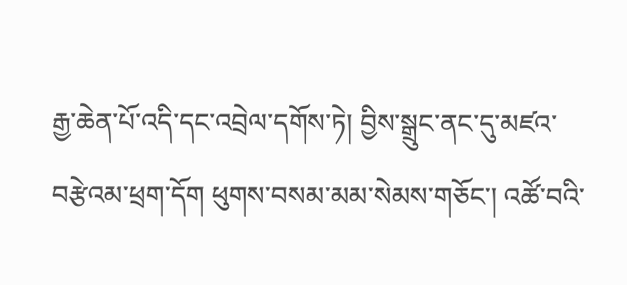རྒྱ་ཆེན་པོ་འདི་དང་འབྲེལ་དགོས་ཏེ། བྱིས་སྒྲུང་ནང་དུ་མཛའ་བརྩེའམ་ཕྲག་དོག ཕུགས་བསམ་མམ་སེམས་གཅོང་། འཚོ་བའི་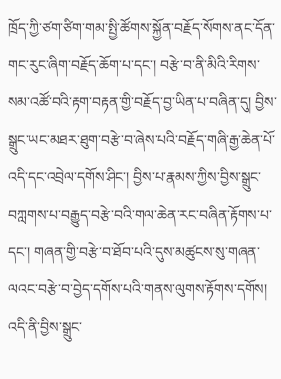ཁྲོད་ཀྱི་ཙག་ཙིག་གམ་སྤྱི་ཚོགས་སྐྱོན་བརྗོད་སོགས་ནང་དོན་གང་རུང་ཞིག་བརྗོད་ཆོག་པ་དང་། བརྩེ་བ་ནི་མིའི་རིགས་སམ་འཚོ་བའི་རྟག་བརྟན་གྱི་བརྗོད་བྱ་ཡིན་པ་བཞིན་དུ། བྱིས་སྒྲུང་ཡང་མཐར་ཐུག་བརྩེ་བ་ཞེས་པའི་བརྗོད་གཞི་རྒྱ་ཆེན་པོ་འདི་དང་འབྲེལ་དགོས་ཤིང་། བྱིས་པ་རྣམས་ཀྱིས་བྱིས་སྒྲུང་བཀླགས་པ་བརྒྱུད་བརྩེ་བའི་གལ་ཆེན་རང་བཞིན་རྟོགས་པ་དང་། གཞན་གྱི་བརྩེ་བ་ཐོབ་པའི་དུས་མཚུངས་སུ་གཞན་ལའང་བརྩེ་བ་བྱེད་དགོས་པའི་གནས་ལུགས་རྟོགས་དགོས། འདི་ནི་བྱིས་སྒྲུང་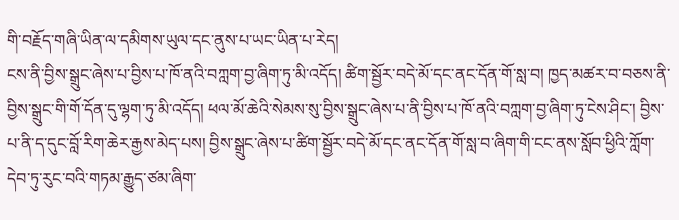གི་བརྗོད་གཞི་ཡིན་ལ་དམིགས་ཡུལ་དང་ནུས་པ་ཡང་ཡིན་པ་རེད།
ངས་ནི་བྱིས་སྒྲུང་ཞེས་པ་བྱིས་པ་ཁོ་ནའི་བཀླག་བྱ་ཞིག་ཏུ་མི་འདོད། ཚིག་སྦྱོར་བདེ་མོ་དང་ནང་དོན་གོ་སླ་བ། ཁྱད་མཚར་བ་བཅས་ནི་བྱིས་སྒྲུང་གི་གོ་དོན་དུ་ལྷག་ཏུ་མི་འདོད། ཕལ་མོ་ཆེའི་སེམས་སུ་བྱིས་སྒྲུང་ཞེས་པ་ནི་བྱིས་པ་ཁོ་ནའི་བཀླག་བྱ་ཞིག་ཏུ་ངེས་ཤིང་། བྱིས་པ་ནི་ད་དུང་བློ་རིག་ཆེར་རྒྱས་མེད་པས། བྱིས་སྒྲུང་ཞེས་པ་ཚིག་སྦྱོར་བདེ་མོ་དང་ནང་དོན་གོ་སླ་བ་ཞིག་གི་ངང་ནས་སློབ་ཕྱིའི་ཀློག་དེབ་ཏུ་རུང་བའི་གཏམ་རྒྱུད་ཙམ་ཞིག་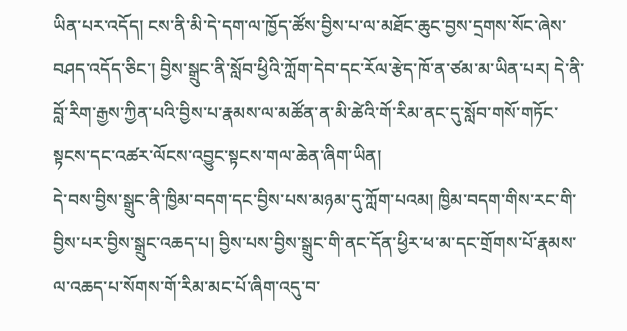ཡིན་པར་འདོད། ངས་ནི་མི་དེ་དག་ལ་ཁྱོད་ཚོས་བྱིས་པ་ལ་མཐོང་ཆུང་བྱས་དྲགས་སོང་ཞེས་བཤད་འདོད་ཅིང་། བྱིས་སྒྲུང་ནི་སློབ་ཕྱིའི་ཀློག་དེབ་དང་རོལ་རྩེད་ཁོ་ན་ཙམ་མ་ཡིན་པར། དེ་ནི་བློ་རིག་རྒྱས་ཀྱིན་པའི་བྱིས་པ་རྣམས་ལ་མཚོན་ན་མི་ཚེའི་གོ་རིམ་ནང་དུ་སློབ་གསོ་གཏོང་སྟངས་དང་འཚར་ལོངས་འབྱུང་སྟངས་གལ་ཆེན་ཞིག་ཡིན།
དེ་བས་བྱིས་སྒྲུང་ནི་ཁྱིམ་བདག་དང་བྱིས་པས་མཉམ་དུ་ཀློག་པའམ། ཁྱིམ་བདག་གིས་རང་གི་བྱིས་པར་བྱིས་སྒྲུང་འཆད་པ། བྱིས་པས་བྱིས་སྒྲུང་གི་ནང་དོན་ཕྱིར་ཕ་མ་དང་གྲོགས་པོ་རྣམས་ལ་འཆད་པ་སོགས་གོ་རིམ་མང་པོ་ཞིག་འདུ་བ་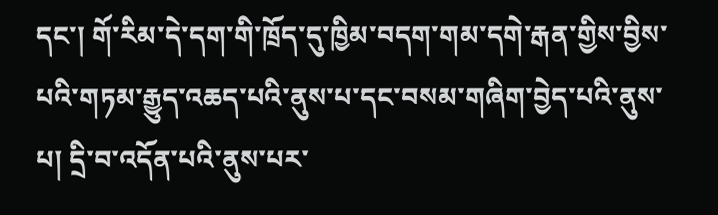དང་། གོ་རིམ་དེ་དག་གི་ཁྲོད་དུ་ཁྱིམ་བདག་གམ་དགེ་རྒན་གྱིས་བྱིས་པའི་གཏམ་རྒྱུད་འཆད་པའི་ནུས་པ་དང་བསམ་གཞིག་བྱེད་པའི་ནུས་པ། དྲི་བ་འདོན་པའི་ནུས་པར་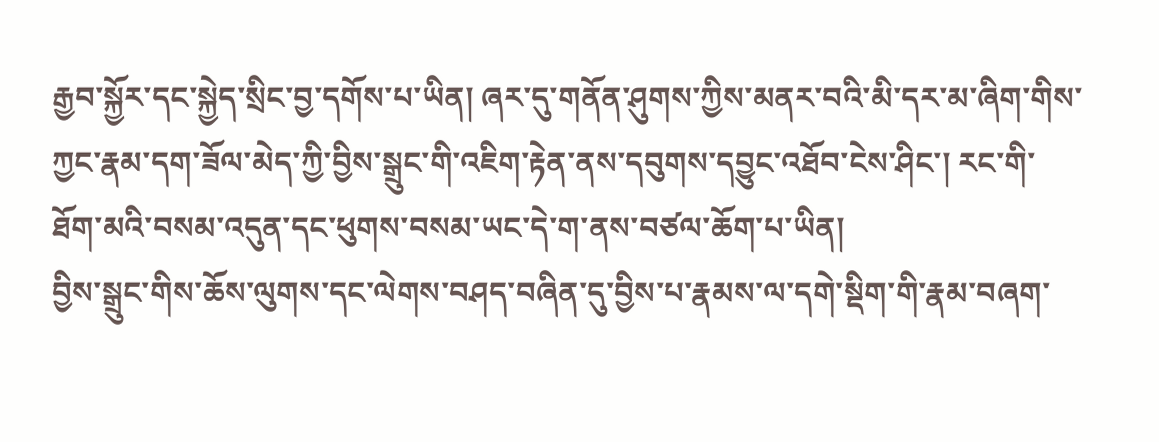རྒྱབ་སྐྱོར་དང་སྐྱེད་སྲིང་བྱ་དགོས་པ་ཡིན། ཞར་དུ་གནོན་ཤུགས་ཀྱིས་མནར་བའི་མི་དར་མ་ཞིག་གིས་ཀྱང་རྣམ་དག་ཟོལ་མེད་ཀྱི་བྱིས་སྒྲུང་གི་འཇིག་རྟེན་ནས་དབུགས་དབྱུང་འཐོབ་ངེས་ཤིང་། རང་གི་ཐོག་མའི་བསམ་འདུན་དང་ཕུགས་བསམ་ཡང་དེ་ག་ནས་བཙལ་ཆོག་པ་ཡིན།
བྱིས་སྒྲུང་གིས་ཆོས་ལུགས་དང་ལེགས་བཤད་བཞིན་དུ་བྱིས་པ་རྣམས་ལ་དགེ་སྡིག་གི་རྣམ་བཞག་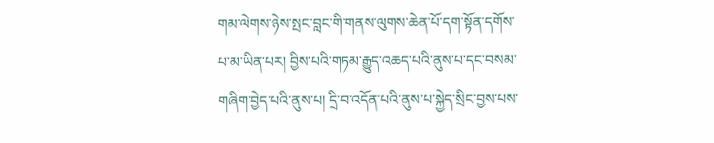གམ་ལེགས་ཉེས་སྤང་བླང་གི་གནས་ལུགས་ཆེན་པོ་དག་སྟོན་དགོས་པ་མ་ཡིན་པར། བྱིས་པའི་གཏམ་རྒྱུད་འཆད་པའི་ནུས་པ་དང་བསམ་གཞིག་བྱེད་པའི་ནུས་པ། དྲི་བ་འདོན་པའི་ནུས་པ་སྐྱེད་སྲིང་བྱས་པས་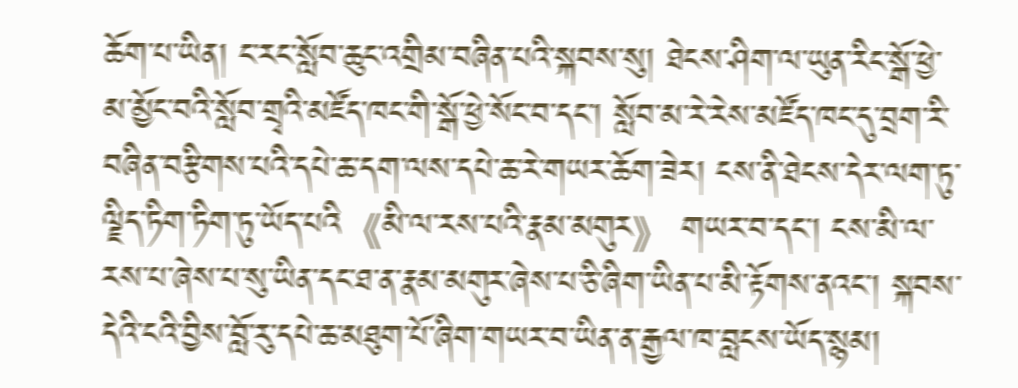ཆོག་པ་ཡིན། ང་རང་སློབ་ཆུང་འགྲིམ་བཞིན་པའི་སྐབས་སུ། ཐེངས་ཤིག་ལ་ཡུན་རིང་སྒོ་ཕྱེ་མ་མྱོང་བའི་སློབ་གྲྭའི་མཛོད་ཁང་གི་སྒོ་ཕྱེ་སོང་བ་དང་། སློབ་མ་རེ་རེས་མཛོད་ཁང་དུ་བྲག་རི་བཞིན་བརྩིགས་པའི་དཔེ་ཆ་དག་ལས་དཔེ་ཆ་རེ་གཡར་ཆོག་ཟེར། ངས་ནི་ཐེངས་དེར་ལག་ཏུ་ལྗིད་ཏིག་ཏིག་ཏུ་ཡོད་པའི《མི་ལ་རས་པའི་རྣམ་མགུར》 གཡར་བ་དང་། ངས་མི་ལ་རས་པ་ཞེས་པ་སུ་ཡིན་དང་ཐ་ན་རྣམ་མགུར་ཞེས་པ་ཅི་ཞིག་ཡིན་པ་མི་རྟོགས་ནའང་། སྐབས་དེའི་ངའི་བྱིས་བློ་རུ་དཔེ་ཆ་མཐུག་པོ་ཞིག་གཡར་བ་ཡིན་ན་རྒྱལ་ཁ་བླངས་ཡོད་སྙམ།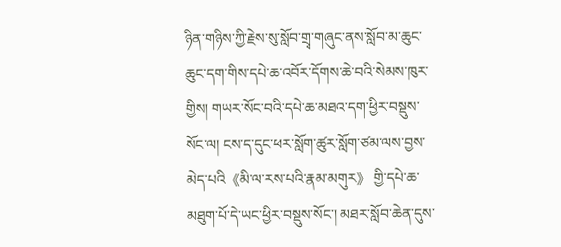ཉིན་གཉིས་ཀྱི་རྗེས་སུ་སློབ་གྲྭ་གཞུང་ནས་སློབ་མ་ཆུང་ཆུང་དག་གིས་དཔེ་ཆ་འབོར་དོགས་ཆེ་བའི་སེམས་ཁུར་གྱིས། གཡར་སོང་བའི་དཔེ་ཆ་མཐའ་དག་ཕྱིར་བསྡུས་སོང་ལ། ངས་ད་དུང་ཕར་སློག་ཚུར་སློག་ཙམ་ལས་བྱས་མེད་པའི《མི་ལ་རས་པའི་རྣམ་མགུར》 གྱི་དཔེ་ཆ་མཐུག་པོ་དེ་ཡང་ཕྱིར་བསྡུས་སོང་། མཐར་སློབ་ཆེན་དུས་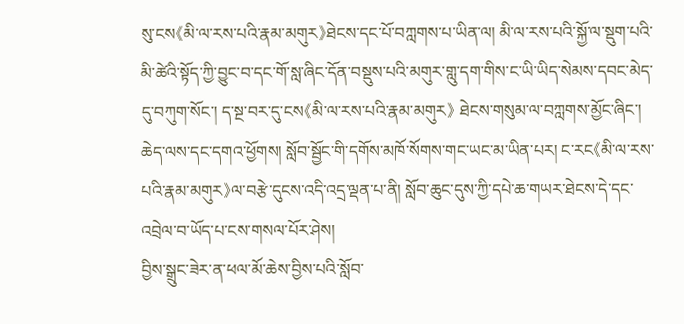སུ་ངས《མི་ལ་རས་པའི་རྣམ་མགུར》ཐེངས་དང་པོ་བཀླགས་པ་ཡིན་ལ། མི་ལ་རས་པའི་སྐྱོ་ལ་སྡུག་པའི་མི་ཚེའི་སྟོད་ཀྱི་བྱུང་བ་དང་གོ་སླ་ཞིང་དོན་བསྡུས་པའི་མགུར་གླུ་དག་གིས་ང་ཡི་ཡིད་སེམས་དབང་མེད་དུ་བཀུག་སོང་། ད་སྔ་བར་དུ་ངས《མི་ལ་རས་པའི་རྣམ་མགུར》 ཐེངས་གསུམ་ལ་བཀླགས་མྱོང་ཞིང་། ཆེད་ལས་དང་དགའ་ཕྱོགས། སློབ་སྦྱོང་གི་དགོས་མཁོ་སོགས་གང་ཡང་མ་ཡིན་པར། ང་རང《མི་ལ་རས་པའི་རྣམ་མགུར》ལ་བརྩེ་དུངས་འདི་འདྲ་ལྡན་པ་ནི། སློབ་ཆུང་དུས་ཀྱི་དཔེ་ཆ་གཡར་ཐེངས་དེ་དང་འབྲེལ་བ་ཡོད་པ་ངས་གསལ་པོར་ཤེས།
བྱིས་སྒྲུང་ཟེར་ན་ཕལ་མོ་ཆེས་བྱིས་པའི་སློབ་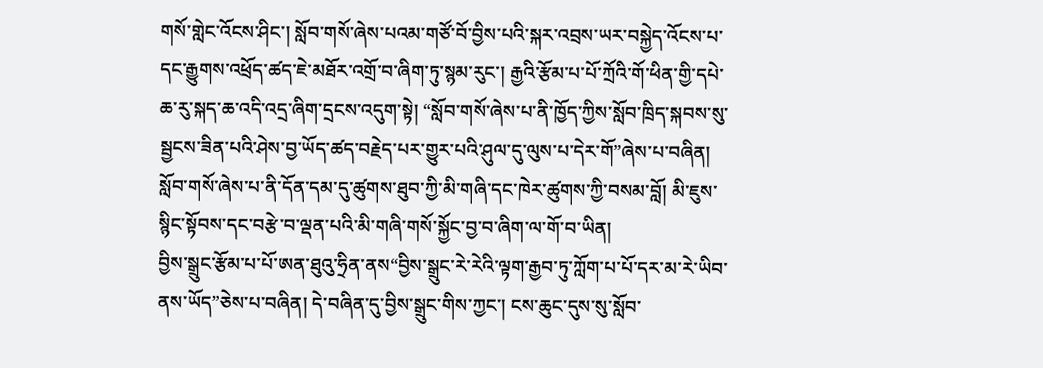གསོ་གླེང་འོངས་ཤིང་། སློབ་གསོ་ཞེས་པའམ་གཙོ་བོ་བྱིས་པའི་སྐར་འབྲས་ཡར་བསྐྱེད་འོངས་པ་དང་རྒྱུགས་འཕྲོད་ཚད་ཇེ་མཐོར་འགྲོ་བ་ཞིག་ཏུ་སྙམ་རུང་། རྒྱའི་རྩོམ་པ་པོ་ཀྲོའི་གོ་ཕིན་གྱི་དཔེ་ཆ་རུ་སྐད་ཆ་འདི་འདྲ་ཞིག་དྲངས་འདུག་སྟེ། “སློབ་གསོ་ཞེས་པ་ནི་ཁྱོད་ཀྱིས་སློབ་ཁྲིད་སྐབས་སུ་སྦྱངས་ཟིན་པའི་ཤེས་བྱ་ཡོད་ཚད་བརྗེད་པར་གྱུར་པའི་ཤུལ་དུ་ལུས་པ་དེར་གོ”ཞེས་པ་བཞིན། སློབ་གསོ་ཞེས་པ་ནི་དོན་དམ་དུ་ཚུགས་ཐུབ་ཀྱི་མི་གཞི་དང་ཁེར་ཚུགས་ཀྱི་བསམ་བློ། མི་ཇུས་སྙིང་སྟོབས་དང་བརྩེ་བ་ལྡན་པའི་མི་གཞི་གསོ་སྐྱོང་བྱ་བ་ཞིག་ལ་གོ་བ་ཡིན།
བྱིས་སྒྲུང་རྩོམ་པ་པོ་ཨན་ཐུའུ་ཧྲིན་ནས“བྱིས་སྒྲུང་རེ་རེའི་ལྟག་རྒྱབ་ཏུ་ཀློག་པ་པོ་དར་མ་རེ་ཡིབ་ནས་ཡོད”ཅེས་པ་བཞིན། དེ་བཞིན་དུ་བྱིས་སྒྲུང་གིས་ཀྱང་། ངས་ཆུང་དུས་སུ་སློབ་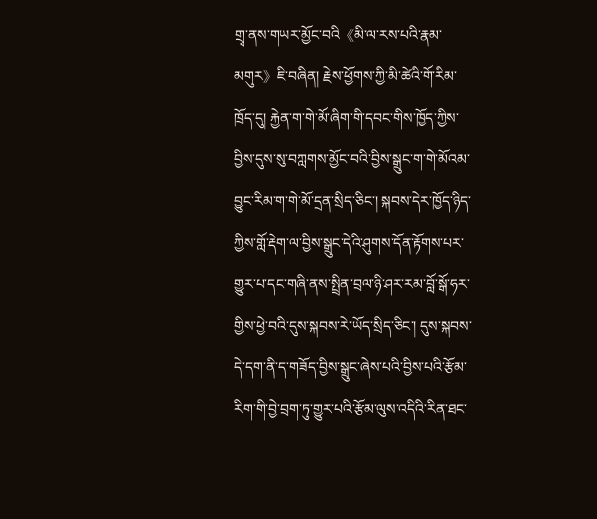གྲྭ་ནས་གཡར་མྱོང་བའི《མི་ལ་རས་པའི་རྣམ་མགུར》ཇི་བཞིན། རྗེས་ཕྱོགས་ཀྱི་མི་ཚེའི་གོ་རིམ་ཁྲོད་དུ། རྐྱེན་ག་གེ་མོ་ཞིག་གི་དབང་གིས་ཁྱོད་ཀྱིས་བྱིས་དུས་སུ་བཀླགས་མྱོང་བའི་བྱིས་སྒྲུང་ག་གེ་མོའམ་བྱུང་རིམ་ག་གེ་མོ་དྲན་སྲིད་ཅིང་། སྐབས་དེར་ཁྱོད་ཉིད་ཀྱིས་གློ་རྡེག་ལ་བྱིས་སྒྲུང་དེའི་ཤུགས་དོན་རྟོགས་པར་གྱུར་པ་དང་གཞི་ནས་སྤྲིན་བྲལ་ཉི་ཤར་རམ་བློ་སྒོ་ཧར་གྱིས་ཕྱེ་བའི་དུས་སྐབས་རེ་ཡོད་སྲིད་ཅིང་། དུས་སྐབས་དེ་དག་ནི་ད་གཟོད་བྱིས་སྒྲུང་ཞེས་པའི་བྱིས་པའི་རྩོམ་རིག་གི་བྱེ་བྲག་ཏུ་གྱུར་པའི་རྩོམ་ལུས་འདིའི་རིན་ཐང་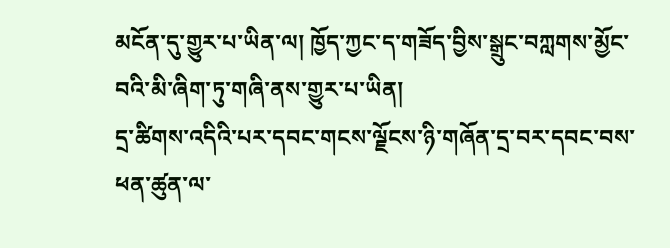མངོན་དུ་གྱུར་པ་ཡིན་ལ། ཁྱོད་ཀྱང་ད་གཟོད་བྱིས་སྒྲུང་བཀླགས་མྱོང་བའི་མི་ཞིག་ཏུ་གཞི་ནས་གྱུར་པ་ཡིན།
དྲ་ཚིགས་འདིའི་པར་དབང་གངས་ལྗོངས་ཉི་གཞོན་དྲ་བར་དབང་བས་ཕན་ཚུན་ལ་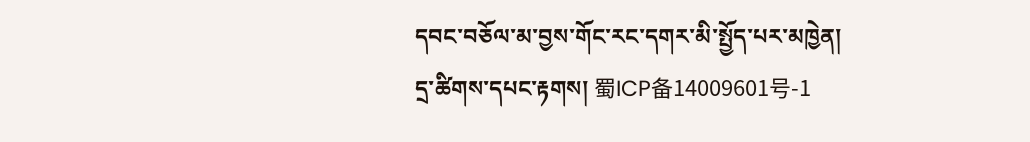དབང་བཅོལ་མ་བྱས་གོང་རང་དགར་མི་སྤྱོད་པར་མཁྱེན།
དྲ་ཚིགས་དཔང་རྟགས། 蜀ICP备14009601号-1